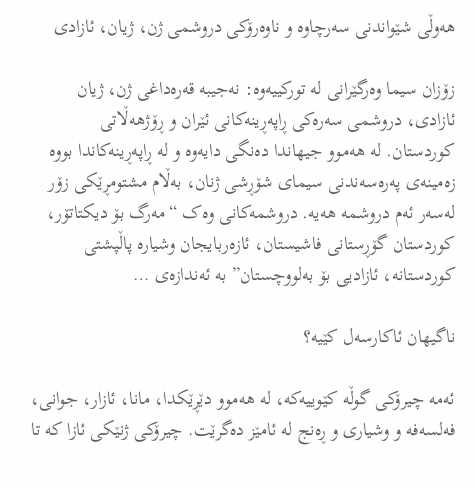هەوڵی شێواندنی سەرچاوە و ناوەرۆکی دروشمی ژن، ژیان، ئازادی

زۆزان سیما وەرگێرانی لە تورکییەوە: نەجیبە قەرەداغی ژن، ژیان ئازادی، دروشمی سەرەکی ڕاپەڕینەکانی ئێران و ڕۆژهەڵاتی کوردستان. لە هەموو جیهاندا دەنگی دایەوە و لە ڕاپەڕینەکاندا بووە زەمینەی پەرەسەندنی سیمای شۆڕشی ژنان، بەڵام مشتومڕێکی زۆر لەسەر ئەم دروشمە هەیە. دروشمەکانی وەک “مەرگ بۆ دیکتاتۆر، کوردستان گۆڕستانی فاشیستان، ئازەربایجان وشیارە پاڵپشتی کوردستانە، ئازادیی بۆ بەلووچستان” بە ئەندازەی …

ناگیهان ئاکارسەل کێیە؟

ئەمە چیرۆکی گوڵە کێوییەکە، لە هەموو دێڕێکدا، مانا، ئازار، جوانی، فەلسەفە و وشیاری و ڕەنج لە ئامێز دەگرێت. چیرۆکی ژنێکی ئازا کە تا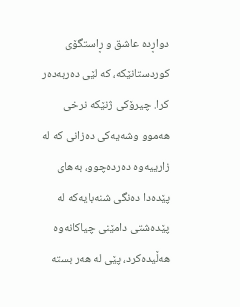دواڕدە عاشق و ڕاستگۆی کوردستانێکە، کە لێی دەربەدەر کرا. چیرۆکی ژنێکە نرخی هەموو وشەیەکی دەزانی کە لە زارییەوە دەردەچوو، بەهای پێدەدا دەنگی شنەبایەکە لە پێدەشتی دامێنی چیاکانەوە هەڵیدەکرد، پێی لە هەر بستە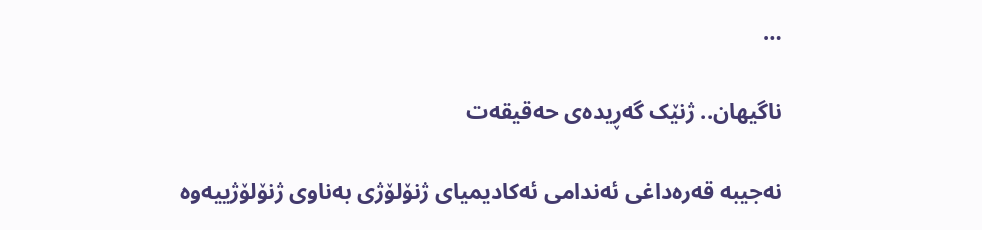…

ناگیهان.. ژنێک گەڕیدەی حەقیقەت

نەجیبە قەرەداغی ئەندامی ئەکادیمیای ژنۆلۆژی بەناوی ژنۆلۆژییەوە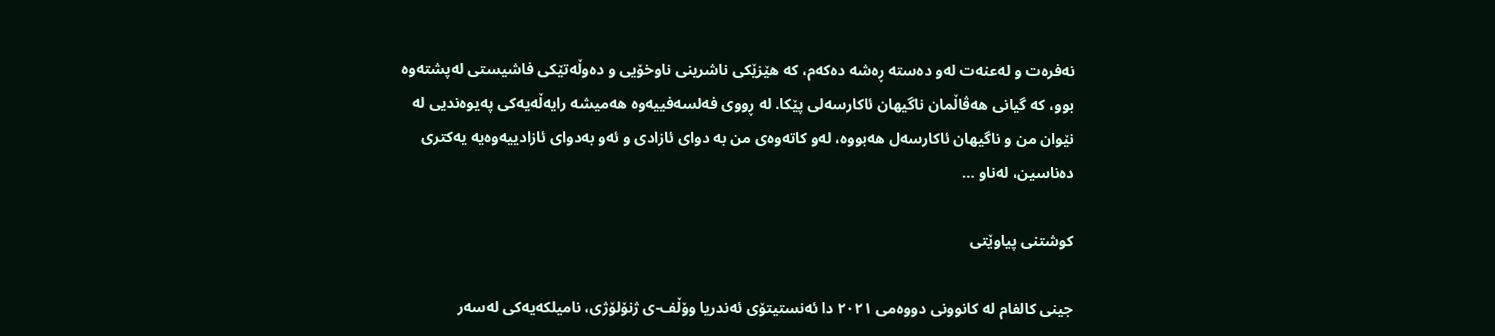نەفرەت و لەعنەت لەو دەستە ڕەشە دەکەم، کە هێزێکی ناشرینی ناوخۆیی و دەوڵەتێکی فاشیستی لەپشتەوە بوو، کە گیانی هەڤاڵمان ناگیهان ئاکارسەلی پێکا. لە ڕووی فەلسەفییەوە هەمیشە رایەڵەیەکی پەیوەندیی لە نێوان من و ناگیهان ئاکارسەل هەبووە، لەو کاتەوەی من بە دوای ئازادی و ئەو بەدوای ئازادییەوەیە یەکتری دەناسین، لەناو …

کوشتنی پیاوێتی

جینی کالفام لە کانوونی دووەمی ٢٠٢١ دا ئەنستیتۆی ئەندریا وۆڵف-ی ژنۆلۆژی، نامیلکەیەکی لەسەر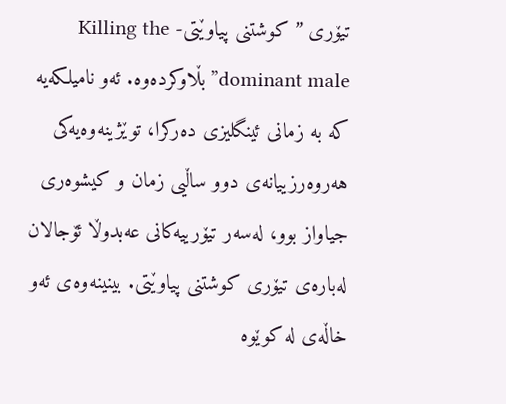تیۆری ” کوشتنی پیاوێتی- Killing the dominant male” بڵاوکردەوە. ئەو نامیلکەیە کە بە زمانی ئینگلیزی دەرکرا، توێژینەوەیەکی هەروەرزییانەی دوو ساڵیی زمان و کیشوەری جیاواز بوو، لەسەر تیۆرییەکانی عەبدوڵا ئۆجالان لەبارەی تیۆری کوشتنی پیاوێتی. بینینەوەی ئەو خاڵەی لە کوێوە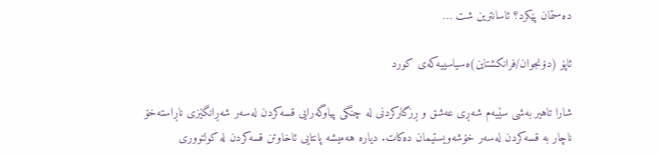دەستمان پێکرد؟ ئاسانترین شت …

ئاپۆ (دۆنجوان/فرانکشتاین)ەسیاسییەکەی کورد

شارا تاهیر بەشی سێیەم شەڕی عەشق و ڕزگارکردنی لە چنگی پیاوگەرایی قسەکردن لەسەر شەڕانگێزی ناڕاستەخۆ ناچار بە قسەکردن لەسەر خۆشەویستیمان دەکات. دیارە هەمیشە پانتایی ئاخاوتن قسەکردن لە کولتووری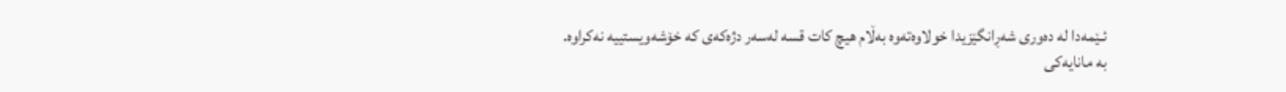ئـێمەدا لە دەوری شەڕانگێزیدا خولاوەتەوە بەڵام هیچ کات قسە لەسەر دژەکەی کە خۆشەویستییە نەکراوە. بە مانایەکی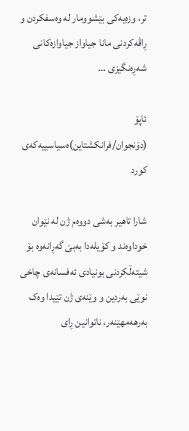تر، وزەیەکی بێشوومار لە وەسفکردن و ڕاڤەکردنی مانا جیاواز جیاوازەکانی شەڕەنگیزی …

ئاپۆ (دۆنجوان/فرانکشتاین)ەسیاسییەکەی کورد

شارا تاهیر بەشی دووەم ژن لە نێوان خوداوەند و کۆیلەدا بەبێ گەڕانەوە بۆ شیتەڵکردنی بونیادی ئەفسانەی چاخی نوێی بەردین و وێنەی ژن تێیدا وەک بەرهەمهێنەر، ناتوانین ڕای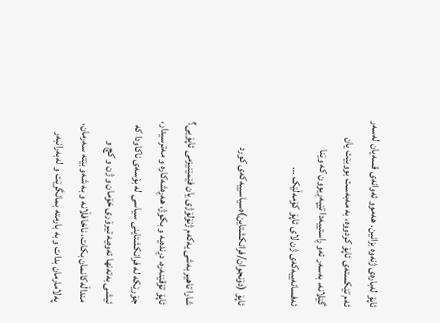ئاپۆ لەبارەی ژنەوە بزانین. هەموو ئەوانەی قسەیان لەسەر ئەم تێکستەی ئاپۆ کردووە، بە مەبەست بووبێت یان گێلانە، بەسەر ئەو ڕاستییەدا تێپەڕیوون کە وێنا ئەفسانەییەکەی ژن لای ئاپۆ کۆمەڵێک …

ئاپۆ (دۆنجوان/فرانکشتاین)ەسیاسییەکەی کورد

شارا تاهیر بەشی یەکەم ژنۆلۆژی یان فێمێنیزمی ئاپۆیی؟ ئاپۆ تۆقێنەرە، دڕندەیە و بکوژ، هەڕەشەکارە و مەترسیدار، جۆرێکە لە فرانکشتاینی سیاسی لە بۆسەی ناکاودا کە ئیشی بەتەنها ئەوەیە تیرۆری خۆمان و ژن و کچ و منداڵەکانمان بکات، ناخافڵانە و بە شەو بێتە سەرمان، پەلامارمان بدات و بە بارمتە بمانگرێت و لەبەرانبەر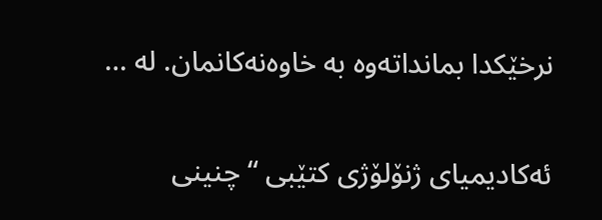نرخێکدا بمانداتەوە بە خاوەنەکانمان. لە …

ئەکادیمیای ژنۆلۆژی کتێبی “چنینی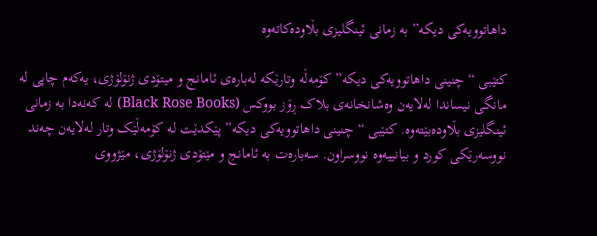داهاتوویەکی دیکە” بە زمانی ئینگلیزی بڵاودەکاتەوە

کتێبی “چنینی داهاتوویەکی دیکە” کۆمەڵە وتارێکە لەبارەی ئامانج و میتۆدی ژنۆلۆژی، یەکەم چاپی لە مانگی نیساندا لەلایەن وەشانخانەی بلاک ڕۆز بووکس (Black Rose Books) لە کەنەدا بە زمانی ئینگلیزی بڵاودەبێتەوە. کتێبی “چنینی داهاتوویەکی دیکە” پێکدێت لە کۆمەڵێک وتار لەلایەن چەند نووسەرێکی کورد و بیانییەوە نووسراون. سەبارەت بە ئامانج و مێتۆدی ژنۆلۆژی، مێژووی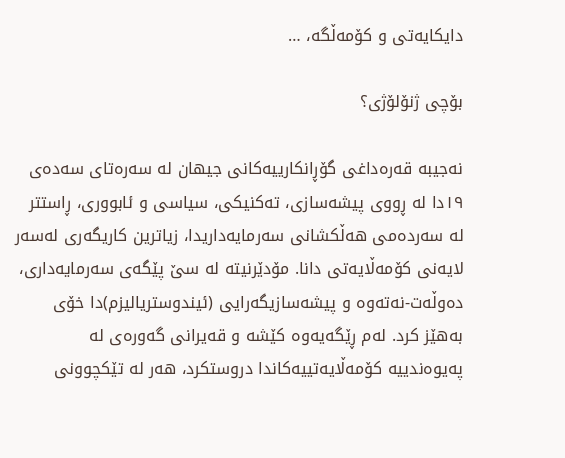دایکایەتی و کۆمەڵگە، …

بۆچی ژنۆلۆژی؟

نەجیبە قەرەداغی گۆڕانکارییەکانی جیهان لە سەرەتای سەدەی ١٩دا لە ڕووی پیشەسازی، تەکنیکی، سیاسی و ئابووری، ڕاستتر لە سەردەمی هەڵکشانی سەرمایەداریدا، زیاترین کاریگەری لەسەر لایەنی کۆمەڵایەتی دانا. مۆدێرنیتە لە سێ پێگەی سەرمایەداری، دەوڵەت-نەتەوە و پیشەسازیگەرایی (ئیندوستریالیزم)دا خۆی بەهێز کرد. لەم ڕێگەیەوە کێشە و قەیرانی گەورەی لە پەیوەندییە کۆمەڵایەتییەکاندا دروستکرد، هەر لە تێکچوونی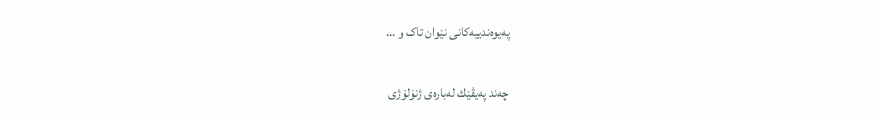پەیوەندییەکانی نێوان تاک و …

چەند پەیڤێك لەبارەی ژنۆلۆژی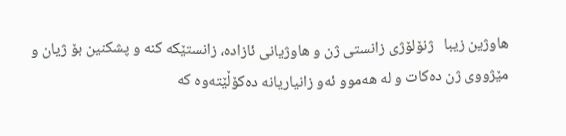هاوژین زیبا   ژنۆلۆژی زانستی ژن و هاوژیانی ئازادە، زانستێكە كنە و پشكنین بۆ ژیان و مێژووی ژن دەكات و لە هەموو ئەو زانیاریانە دەكۆڵێتەوە كە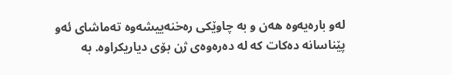لەو بارەیەوە هەن و بە چاوێكی رەخنەییشەوە تەماشای ئەو پێناسانە دەكات كە لە دەرەوەی ژن بۆی دیاریكراوە. بە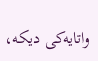واتایەکی دیکە،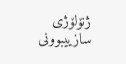ژنۆلۆژی سازییبوونی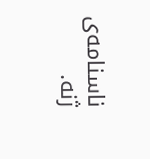ناسنامەی ژنە.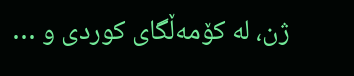ژن، لە كۆمەڵگای كوردی و …